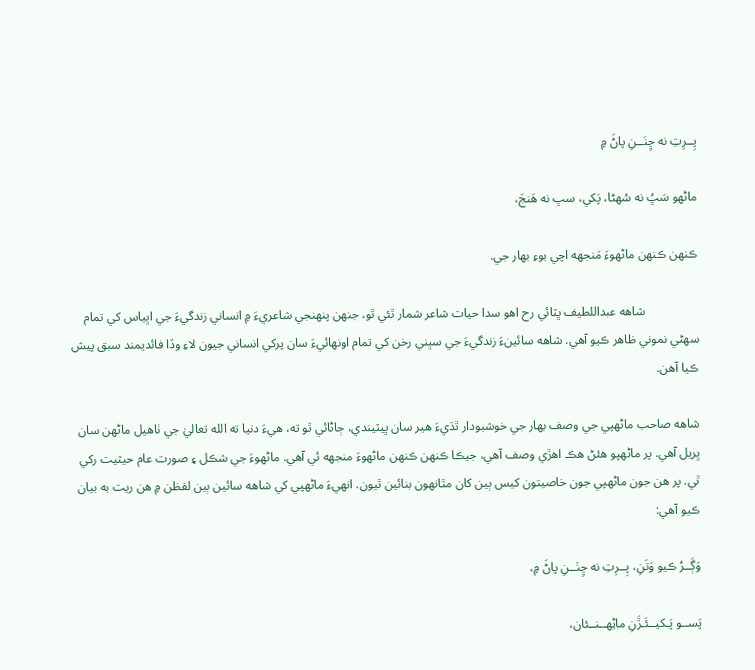پِــرِتِ نه ڇِنَــنِ پاڻَ ۾

ماڻهو سَڀُ نه سُهڻا، پَکي، سڀ نه هَنجَ،

ڪنهن ڪنهن ماڻهوءَ مَنجهه اچي بوءِ بهار جي.

                 شاهه عبداللطيف ڀٽائي رح اهو سدا حيات شاعر شمار ٿئي ٿو، جنهن پنهنجي شاعريءَ ۾ انساني زندگيءَ جي اڀياس کي تمام سهڻي نموني ظاهر ڪيو آهي. شاهه سائينءَ زندگيءَ جي سڀني رخن کي تمام اونهائيءَ سان پرکي انساني جيون لاءِ وڏا فائديمند سبق پيش ڪيا آهن.

شاهه صاحب ماڻهپي جي وصف بهار جي خوشبودار ٿڌيءَ هير سان ڀيٽيندي، ڄاڻائي ٿو ته، هيءَ دنيا ته الله تعاليٰ جي ٺاهيل ماڻهن سان ڀريل آهي. پر ماڻهپو هئڻ هڪ اهڙي وصف آهي، جيڪا ڪنهن ڪنهن ماڻهوءَ منجهه ئي آهي. ماڻهوءَ جي شڪل ۽ صورت عام حيثيت رکي ٿي. پر هن جون ماڻهپي جون خاصيتون کيس ٻين کان مٿانهون بنائين ٿيون. انهيءَ ماڻهپي کي شاهه سائين ٻين لفظن ۾ هن ريت به بيان ڪيو آهي:

وَڳَــرُ ڪيو وَتَنِ، پِــرِتِ نه ڇِنَــنِ پاڻَ ۾،

پَســو پَـکيــئَـڙَنِ ماڻِهــنــئان،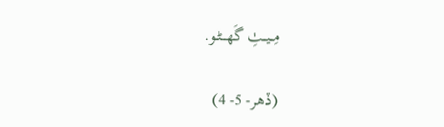مِــيــٺِ گَهـــڻـو.

(ڏهر- 5- 4)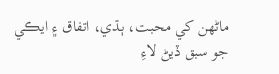ماڻهن کي محبت، ٻڌي، اتفاق ۽ ايڪي جو سبق ڏيڻ لاءِ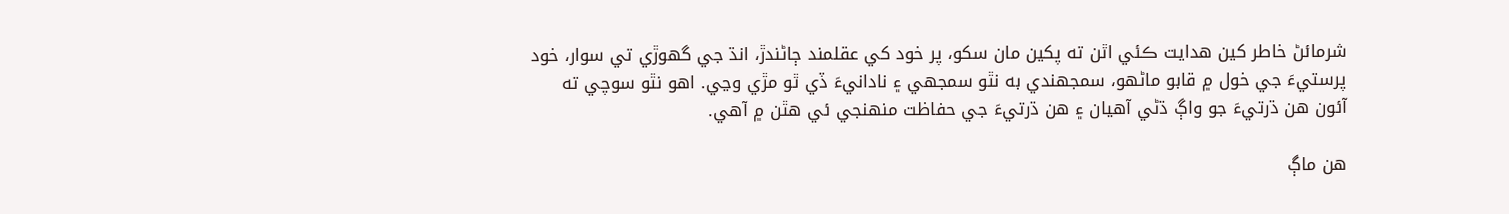شرمائڻ خاطر کين هدايت ڪئي اٿن ته پکين مان سکو، پر خود کي عقلمند ڄاڻندڙ، انڌ جي گهوڙي تي سوار، خود پرستيءَ جي خول ۾ قابو ماڻهو، سمجهندي به نٿو سمجهي ۽ نادانيءَ ڏي ٿو مڙي وڃي. اهو نٿو سوچي ته آئون هن ڌرتيءَ جو واڳ ڌڻي آهيان ۽ هن ڌرتيءَ جي حفاظت منهنجي ئي هٿن ۾ آهي.

هن ماڳ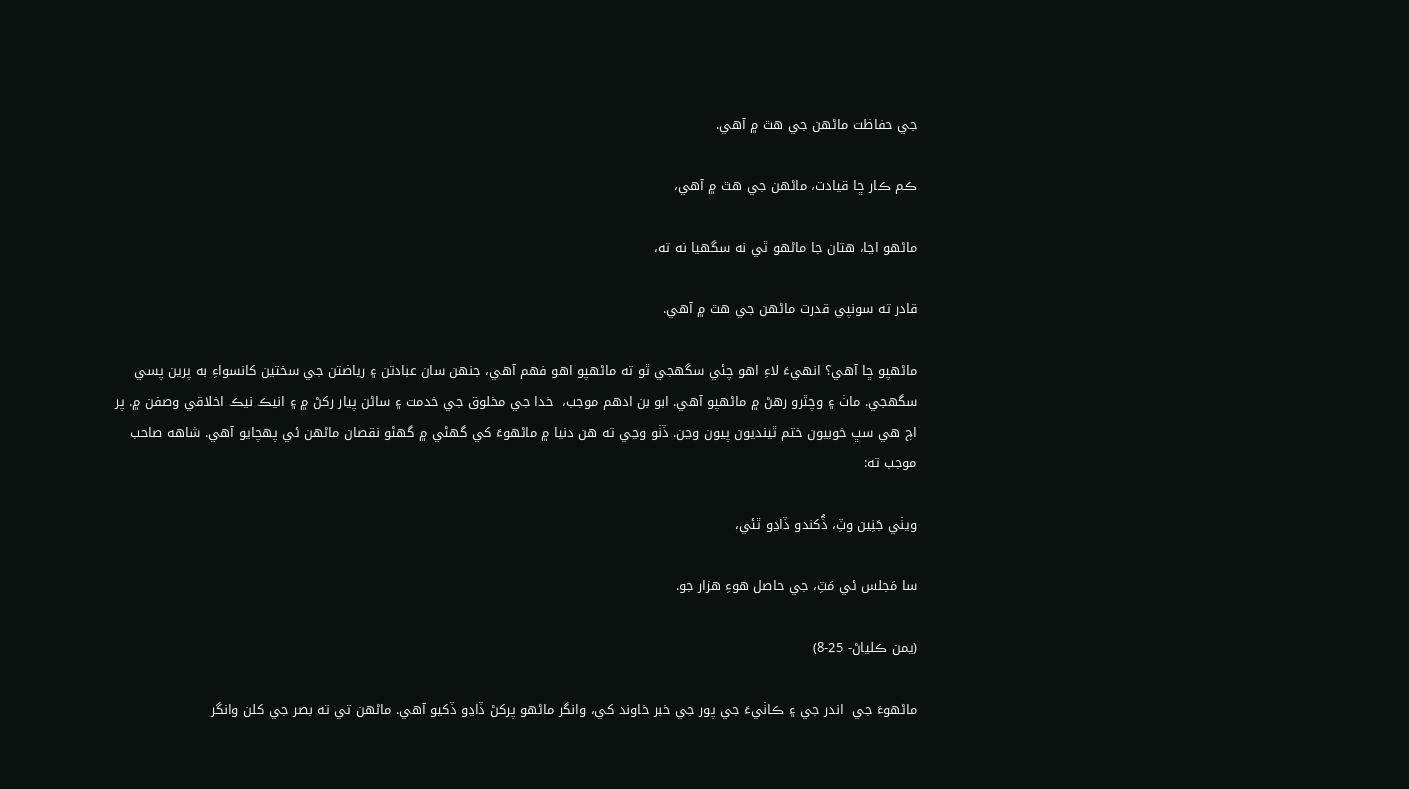جي حفاظت ماڻهن جي هٿ ۾ آهي.

ڪم ڪار ڇا قيادت، ماڻهن جي هٿ ۾ آهي،

ماڻهو اڃا، هتان جا ماڻهو ٿي نه سگهيا نه ته،

قادر ته سونپي قدرت ماڻهن جي هٿ ۾ آهي.

ماڻهپو ڇا آهي؟ انهيءَ لاءِ اهو چئي سگهجي ٿو ته ماڻهپو اهو فهم آهي، جنهن سان عبادتن ۽ رياضتن جي سختين کانسواءِ به پرين پسي سگهجي. ماٺ ۽ وچٿرو رهڻ ۾ ماڻهپو آهي. ابو بن ادهم موجب،  خدا جي مخلوق جي خدمت ۽ ساڻن پيار رکڻ ۾ ۽ انيڪ نيڪ اخلاقي وصفن ۾. پر اڄ هي سڀ خوبيون ختم ٿينديون پيون وڃن. ڏٺو وڃي ته هن دنيا ۾ ماڻهوءَ کي گهڻي ۾ گهڻو نقصان ماڻهن ئي پهچايو آهي. شاهه صاحب موجب ته:

ويٺي جَنِين وٽِ، ڏُکندو ڏاڍو ٿئي،

سا مَجلس ئي مَٽِ، جي حاصل هوءِ هزار جو.

(يمن ڪلياڻ- 25-8)

ماڻهوءَ جي  اندر جي ۽ ڪاٺيءَ جي پور جي خبر خاوند کي، وانگر ماڻهو پرکڻ ڏاڍو ڏکيو آهي. ماڻهن تي ته بصر جي کلن وانگر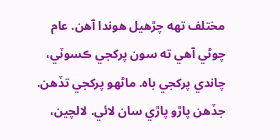مختلف تهه چڙهيل هوندا آهن. عام چوڻي آهي ته سون پرکجي ڪسوٽي، چاندي پرکجي باه. ماڻهو پرکجي تڏهن. جڏهن پاڙو پاڙي سان لائي. لالچين،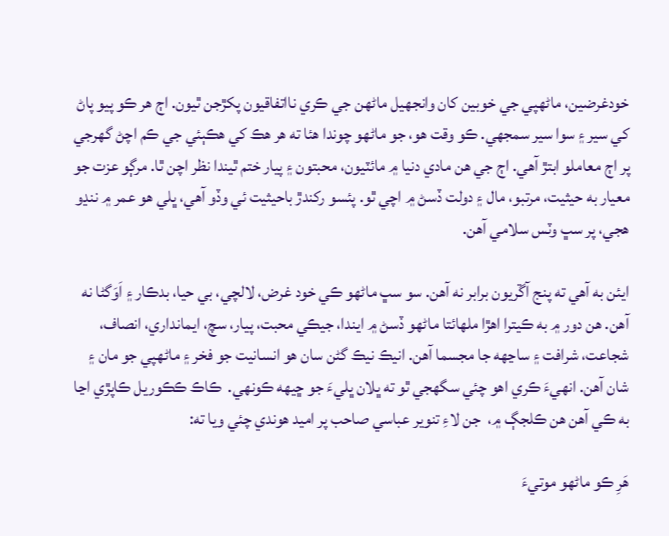خودغرضين، ماڻهپي جي خوبين کان وانجهيل ماڻهن جي ڪري نااتفاقيون پکڙجن ٿيون. اڄ هر ڪو پيو پاڻ کي سير ۽ سوا سير سمجهي. ڪو وقت هو، جو ماڻهو چوندا هئا ته هر هڪ کي هڪٻئي جي ڪم اچڻ گهرجي پر اڄ معاملو ابتڙ آهي. اڄ جي هن مادي دنيا ۾ مائٽيون، محبتون ۽ پيار ختم ٿيندا نظر اچن ٿا. مرڳو عزت جو معيار به حيثيت، مرتبو، مال ۽ دولت ڏسڻ ۾ اچي ٿو. پئسو رکندڙ باحيثيت ئي وڏو آهي، ڀلي هو عمر ۾ ننڍو هجي، پر سڀ وٽس سلامي آهن.

ايئن به آهي ته پنج آڱريون برابر نه آهن. سو سڀ ماڻهو ڪي خود غرض، لالچي، بي حيا، بدڪار ۽ اَوَگڻا نه آهن. هن دور ۾ به ڪيترا اهڙا ملهائتا ماڻهو ڏسڻ ۾ ايندا، جيڪي محبت، پيار، سچ، ايمانداري، انصاف، شجاعت، شرافت ۽ ساڃهه جا مجسما آهن. انيڪ نيڪ گڻن سان هو انسانيت جو فخر ۽ ماڻهپي جو مان ۽ شان آهن. انهيءَ ڪري اهو چئي سگهجي ٿو ته ڀلان ڀليءَ جو ڇيهه ڪونهي.  ڪاڪ ڪڪوريل ڪاپڙي اڃا به ڪي آهن هن ڪلجڳ ۾،  جن لاءِ تنوير عباسي صاحب پر اميد هوندي چئي ويا ته:

هَرِ ڪو ماڻهو موتيءَ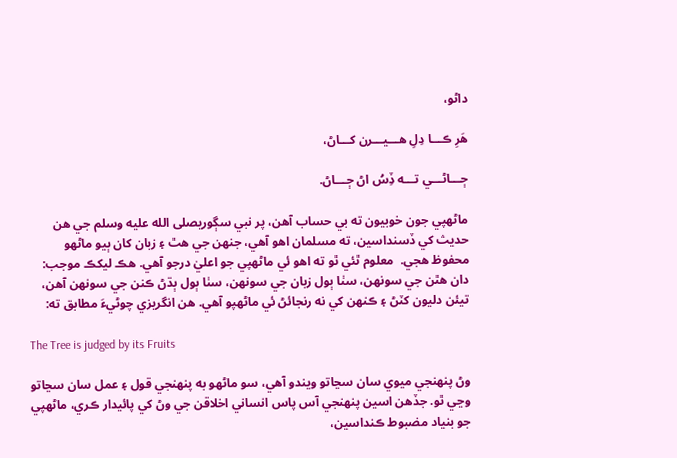داڻو،

هَرِ ڪـــا دِلِ هـــيـــرن کـــاڻ،

ڄـــاڻـــي تـــه ڏِسُ اڻ ڄـــاڻ.

ماڻهپي جون خوبيون ته بي حساب آهن، پر نبي سڳوريصلى الله عليه وسلم جي هن حديث کي ڏسنداسين، ته مسلمان اهو آهي، جنهن جي هٿ ۽ زبان کان ٻيو ماڻهو محفوظ هجي.  معلوم ٿئي ٿو ته اهو ئي ماڻهپي جو اعليٰ درجو آهي. هڪ ليکڪ موجب: دان هٿن جي سونهن، سٺا ٻول زبان جي سونهن، سٺا ٻول ٻڌڻ ڪنن جي سونهن آهن، تيئن دليون کٽڻ ۽ ڪنهن کي نه رنجائڻ ئي ماڻهپو آهي. هن انگريزي چوڻيءَ مطابق ته:

The Tree is judged by its Fruits

وڻ پنهنجي ميوي سان سڃاتو ويندو آهي، سو ماڻهو به پنهنجي قول ۽ عمل سان سڃاتو وڃي ٿو. جڏهن اسين پنهنجي آس پاس انساني اخلاقن جي وڻ کي پائيدار ڪري، ماڻهپي جو بنياد مضبوط ڪنداسين،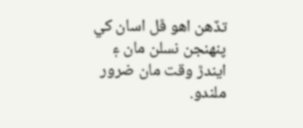تڏهن اهو ڦل اسان کي پنهنجن نسلن مان ۽ ايندڙ وقت مان ضرور ملندو.